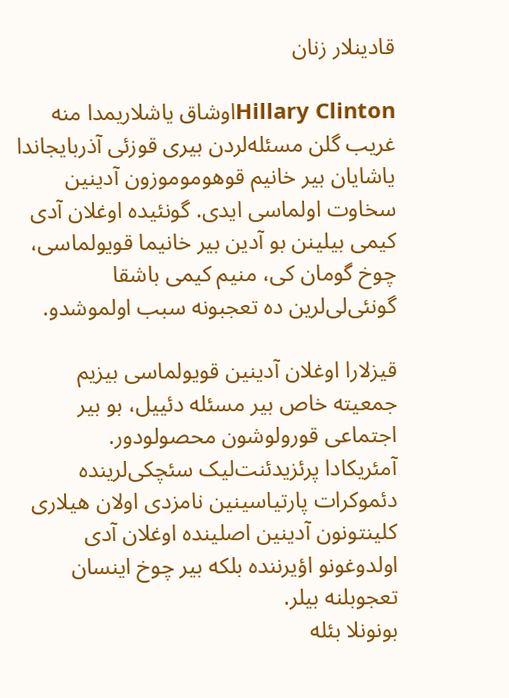قادينلار زنان

Hillary Clintonاوشاق یاشلاریمدا منه غریب گلن مسئله‌لردن بیری قوزئی آذربایجاندا یاشایان بیر خانیم قوهوموموزون آدینین سخاوت اولماسی ایدی. گونئیده اوغلان آدی کیمی بیلینن بو آدین بیر خانیما قویولماسی، چوخ گومان کی، منیم کیمی باشقا گونئی‌لی‌لرین ده تعجبونه سبب اولموشدو.

قیزلارا اوغلان آدینین قویولماسی بیزیم جمعیته خاص بیر مسئله دئییل، بو بیر اجتماعی قورولوشون محصولودور.
آمئریکادا پرئزیدئنت‌لیک سئچکی‌لرینده دئموکرات پارتیاسینین نامزدی اولان هیلاری کلینتونون آدینین اصلینده اوغلان آدی اولدوغونو اؤیرننده بلکه بیر چوخ اینسان تعجوبلنه بیلر.
بونونلا بئله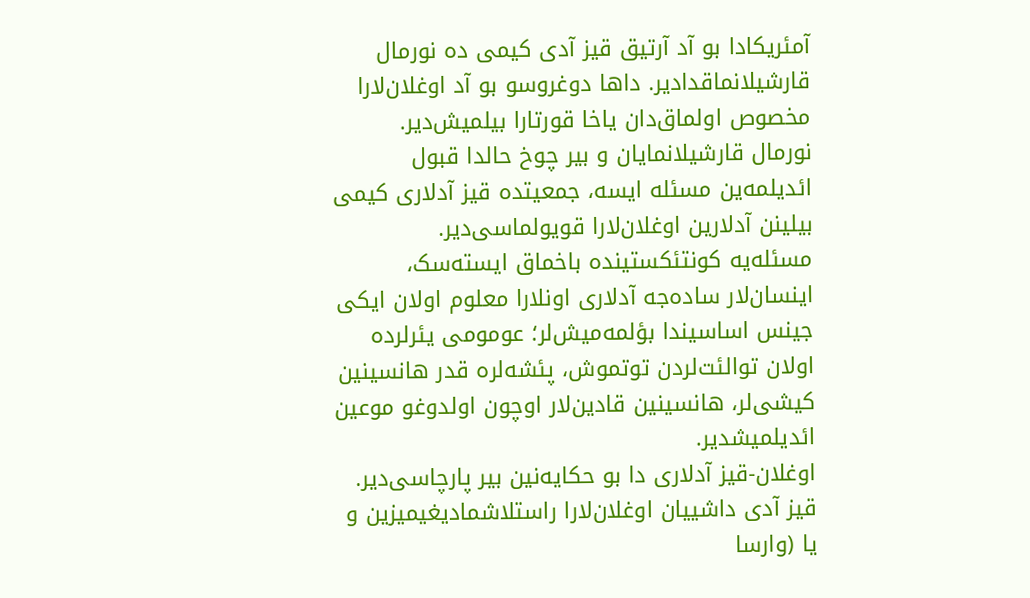آمئریکادا بو آد آرتیق قیز آدی کیمی ده نورمال قارشیلانماقدا‌دیر. داها دوغروسو بو آد اوغلان‌لارا مخصوص اولماق‌دان یاخا قورتارا بیلمیش‌دیر.
نورمال قارشیلانمایان و بیر چوخ حالدا قبول ائدیلمه‌ین مسئله ایسه، جمعیتده قیز آدلاری کیمی بیلینن آدلارین اوغلان‌لارا قویولماسی‌دیر.
مسئله‌یه کونتئکستینده باخماق ایسته‌سک، اینسان‌لار ساده‌جه آدلاری اونلارا معلوم اولان ایکی جینس اساسیندا بؤلمه‌میش‌لر؛ عومومی یئرلرده اولان توالئت‌لردن توتموش، پئشه‌لره قدر هانسینین کیشی‌لر، هانسینین قادین‌لار اوچون اولدوغو موعین ائدیلمیشدیر.
اوغلان-قیز آدلاری دا بو حکایه‌نین بیر پارچاسی‌دیر.
قیز آدی داشییان اوغلان‌لارا راستلاشمادیغیمیزین و یا (وارسا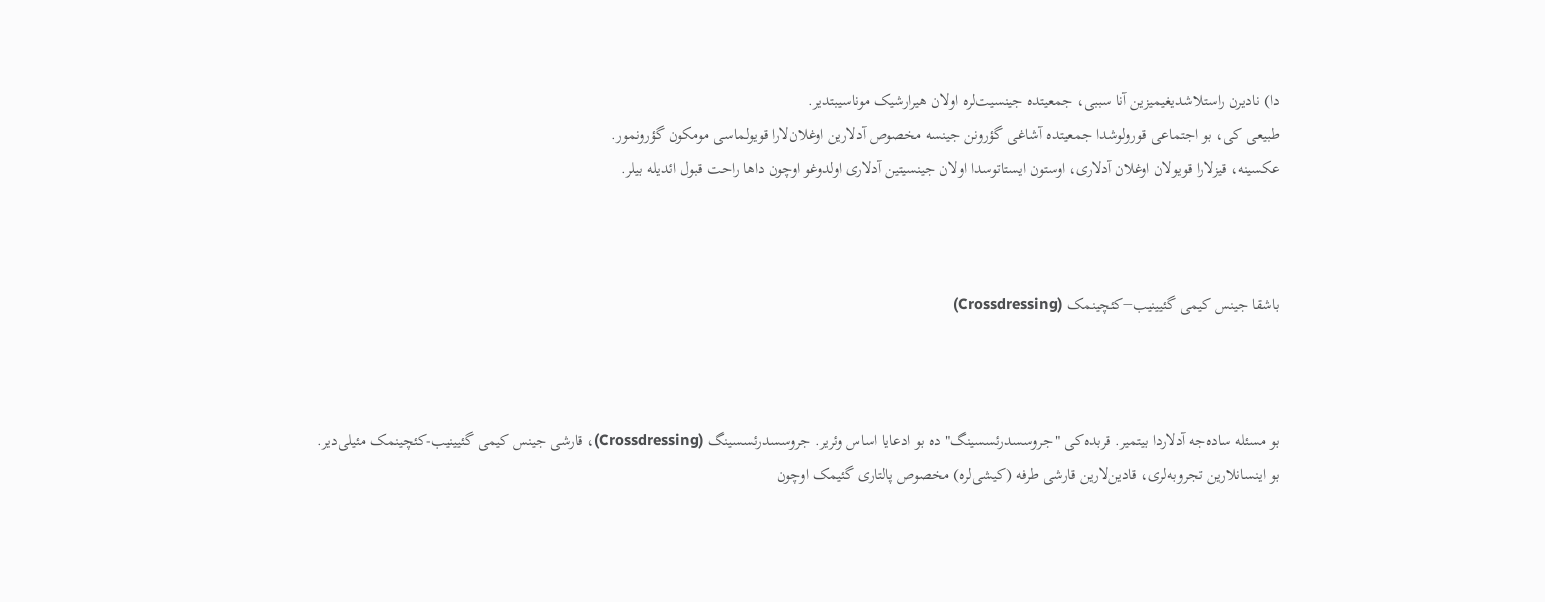دا) نادیرن راستلاشدیغیمیزین آنا سببی، جمعیتده جینسیت‌لره اولان هیرارشیک موناسیبتدیر.
طبیعی کی، بو اجتماعی قورولوشدا جمعیتده آشاغی گؤرونن جینسه مخصوص آدلارین اوغلان‌لارا قویولماسی مومکون گؤرونمور.
عکسینه، قیزلارا قویولان اوغلان آدلاری، اوستون ایستاتوسدا اولان جینسیتین آدلاری اولدوغو اوچون داها راحت قبول ائدیله بیلر.



باشقا جینس کیمی گئیینیب−کئچینمک (Crossdressing)



بو مسئله ساده‌جه آدلاردا بیتمیر. قربده‌کی "جروسسدرئسسینگ" ده بو ادعایا اساس وئریر. جروسسدرئسسینگ (Crossdressing)، قارشی جینس کیمی گئیینیب-کئچینمک مئیلی‌دیر.
بو اینسانلارین تجروبه‌لری، قادین‌لارین قارشی طرفه (کیشی‌لره) مخصوص پالتاری گئیمک اوچون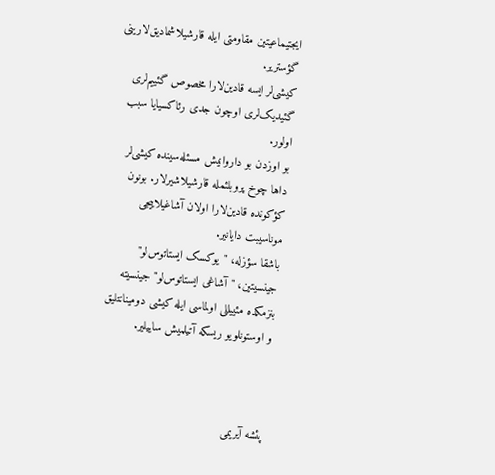ایجتیماعیتین مقاومتی ایله قارشیلاشمادیق‌لارینی گؤستریر.
کیشی‌لر ایسه قادین‌لارا مخصوص گئییم‌لری گئیدیک‌لری اوچون جدی رئاکسیایا سبب اولور.
بو اوزدن بو داروانیش مسئله‌سینده کیشی‌لر داها چوخ پروبلئمله قارشیلاشیرلار. بونون کؤکونده قادین‌لارا اولان آشاغیلاییجی موناسیبت دایانیر.
باشقا سؤزله، "یوکسک ایستاتوس‌لو" جینسیتین، "آشاغی ایستاتوس‌لو" جینسیته بنزمکده مئییللی اولماسی ایله کیشی دومینانتلیق و اوستونلویو ریسکه آتیلمیش ساییلیر.



پئشه آیریمی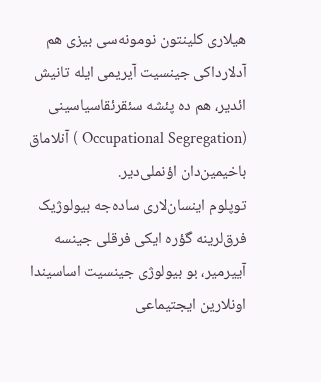هیلاری کلینتون نومونه‌سی بیزی هم آدلارداکی جینسیت آیریمی ایله تانیش ائدیر، هم ده پئشه سئقرئقاسیاسینی (Occupational Segregation ) آنلاماق باخیمین‌دان اؤنملی‌دیر.
توپلوم اینسان‌لاری ساده‌جه بیولوژیک فرق‌لرینه گؤره ایکی فرقلی جینسه آییرمیر، بو بیولوژی جینسیت اساسیندا اونلارین ایجتیماعی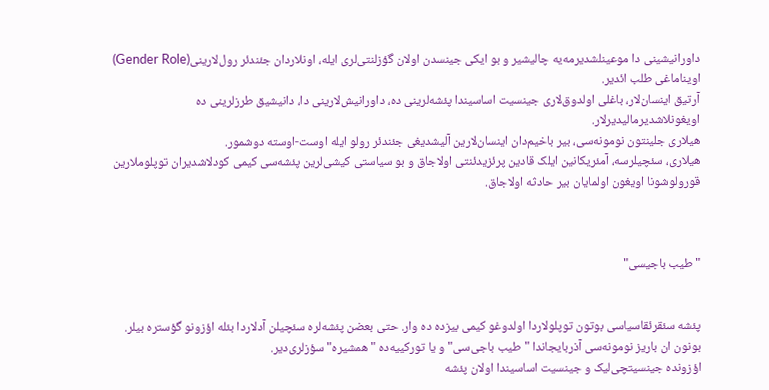داورانیشینی دا موعینلشدیرمه‌یه چالیشیر و بو ایکی جینسدن اولان گؤزلنتی‌لری ایله، اونلاردان جئندئر رول‌لارینی(Gender Role) اویناماغی طلب ائدیر.
آرتیق اینسان‌لار، باغلی اولدوق‌لاری جینسیت اساسیندا پئشه‌لرینی ده، داورانیش‌لارینی دا، دانیشیق طرزلرینی ده اویغونلاشدیرما‌لیدیرلار.
هیلاری جلینتون نومونه‌سی، بیر باخیم‌دان اینسان‌لارین آلیشدیغی جئندئر رولو ایله اوست-اوسته دوشمور.
هیلاری، سئچیلرسه، آمئریکانین ایلک قادین پرئزیدئنتی اولا‌جاق و بو سیاستی کیشی‌لرین پئشه‌سی کیمی کودلاشدیران توپلوملارین قورولوشونا اویغون اولمایان بیر حادثه اولا‌جاق.



"طیب باجیسی"


پئشه سئقرئقاسیاسی بوتون توپلولاردا اولدوغو کیمی بیزده ده وار. حتی بعضن پئشه‌لره سئچیلن آدلاردا بئله اؤزونو گؤستره بیلر.
بونون ان باریز نومونه‌سی آذربایجاندا "طیب باجی‌سی" و یا تورکییه‌ده "همشیره" سؤزلری‌دیر.
اؤزونده جینسیتچی‌لیک و جینسیت اساسیندا اولان پئشه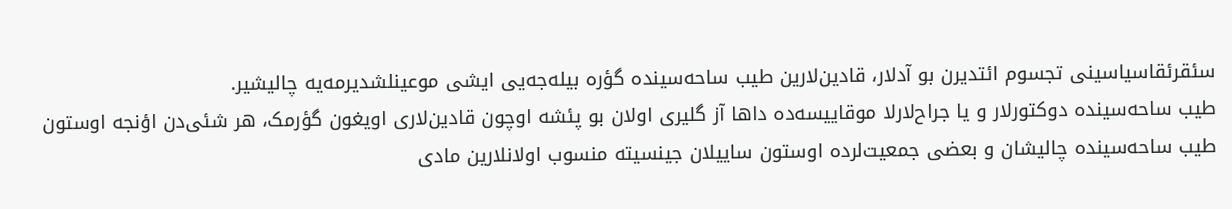سئقرئقاسیاسینی تجسوم ائتدیرن بو آدلار، قادین‌لارین طیب ساحه‌سینده گؤره بیله‌جه‌یی ایشی موعینلشدیرمه‌یه چالیشیر.
طیب ساحه‌سینده دوکتورلار و یا جراح‌لارلا موقاییسه‌ده داها آز گلیری اولان بو پئشه اوچون قادین‌لاری اویغون گؤرمک، هر شئی‌دن اؤنجه اوستون طیب ساحه‌سینده چالیشان و بعضی جمعیت‌لرده اوستون ساییلان جینسیته منسوب اولانلارین مادی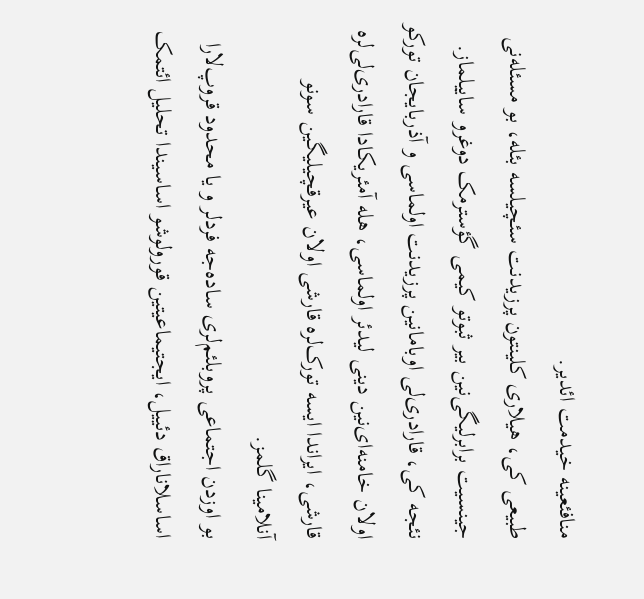منافئعینه خیدمت ائدیر.
طبیعی کی، هیلاری کلینتون پرزیدنت سئچیلسه بئله، بو مسئله‌نی جینسیت برابرلیگی‌نین بیر ثبوتو کیمی گؤسترمک دوغرو ساییلماز.
نئجه کی، قارادری‌لی اوبامانین پرزیدنت اولماسی و آذربایجان تورکو اولان خامنه‌ای‌نین دینی لیدئر اولماسی، هله آمئریکادا قارادری‌لی‌لره قارشی، ایراندا ایسه تورک‌لره قارشی اولان عیرقچیلیگین سونو آنلامینا گلمز.
بو اوزدن اجتماعی پروبلئم‌لری ساده‌جه فردلر و یا محدود قروپ‌لارا اساسلاناراق دئییل، ایجتیماعیتین قورولوشو اساسیندا تحلیل ائتمک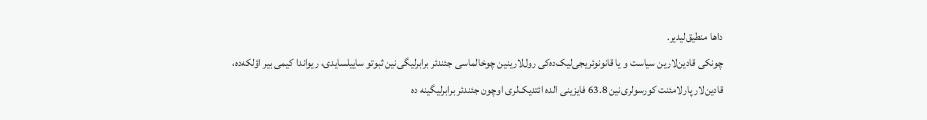داها منطیق‌لیدیر.
چونکی قادین‌لارین سیاست و یا قانونوئریجی‌لیک‌ده‌کی رول‌لارینین چوخالماسی جئندئر برابرلیگی‌نین ثبوتو ساییلسایدی، ریواندا کیمی بیر اؤلکه‌ده، قادین‌لار پارلامئنت کورسولری‌نین 63.8 فایزینی الده ائتدیک‌لری اوچون جئندئر برابرلیگینه ده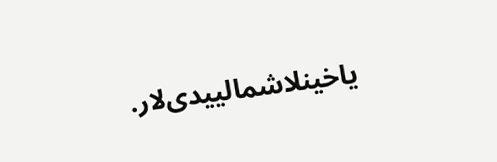یاخینلاشمالییدی‌لار.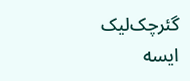گئرچک‌لیک ایسه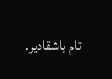تام باشقا‌دیر.